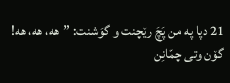21 دپا په من پَچَ رێچنت و گوَشنت: ”هه، هه، هه! گۆن وتی چمّانِن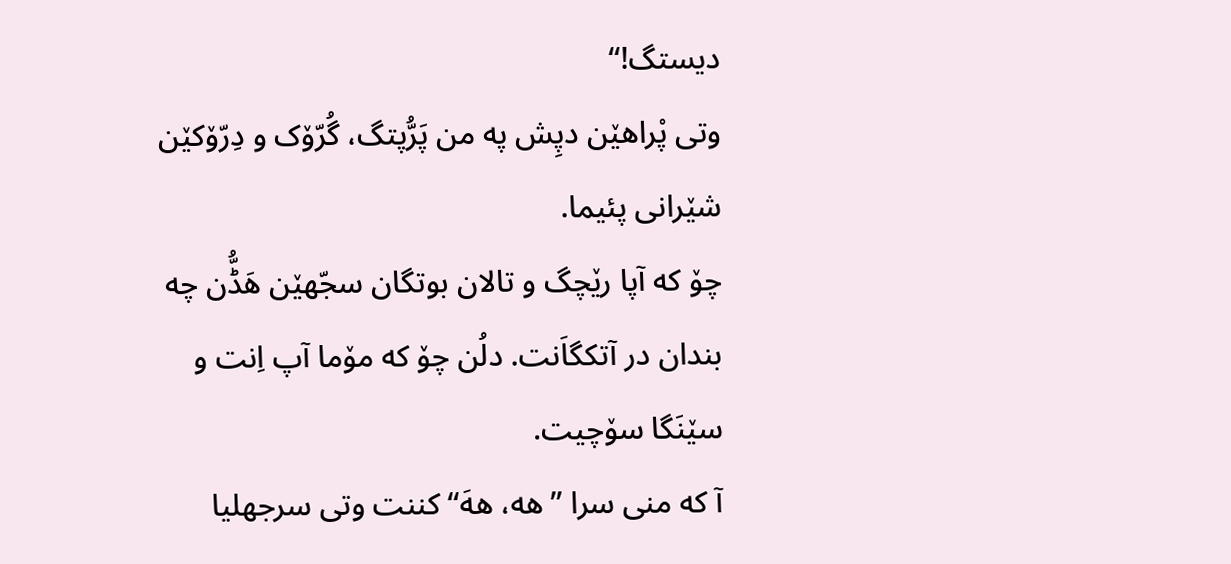دیستگ!“
وتی پْراهێن دپِش په من پَرُّپتگ، گُرّۆک و دِرّۆکێن شێرانی پئیما.
چۆ که آپا رێچگ و تالان بوتگان سجّهێن هَڈُّن چه بندان در آتکگاَنت. دلُن چۆ که مۆما آپ اِنت و سێنَگا سۆچیت.
آ که منی سرا ”هه، ههَ“ کننت وتی سرجهلیا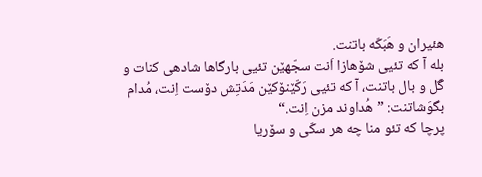هئیران و هَبَکّه باتنت.
بله آ که تئیی شۆهازا اَنت سجّهێن تئیی بارگاها شادهی کنات و گَل و بال باتنت، آ که تئیی رَکّێنۆکێن مَدَتِش دۆست اِنت، مُدام بگوَشاتنت: ”هُداوند مزن اِنت.“
پرچا که تئو منا چه هر سکّی و سۆریا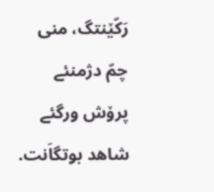رَکّێنتگ، منی چمّ دژمنئے پرۆش ورگئے شاهد بوتگاَنت.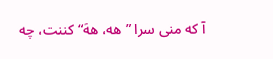آ که منی سرا ”هه، ههَ“ کننت، چه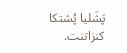پَشَلیا پُشتکا کنزاتنت.